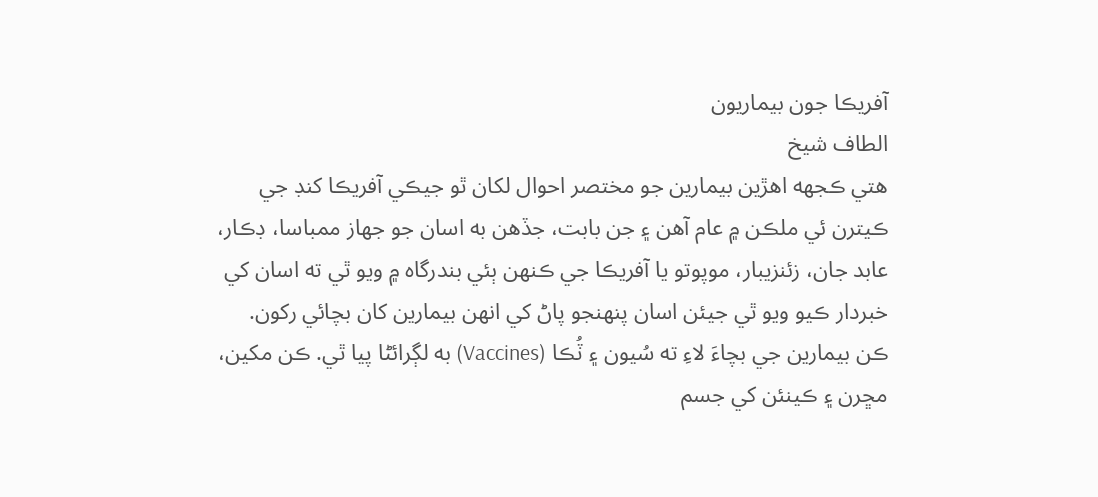آفريڪا جون بيماريون
الطاف شيخ
هتي ڪجهه اهڙين بيمارين جو مختصر احوال لکان ٿو جيڪي آفريڪا کنڊ جي ڪيترن ئي ملڪن ۾ عام آهن ۽ جن بابت، جڏهن به اسان جو جهاز ممباسا، ڊڪار، عابد جان، زئنزيبار، موپوتو يا آفريڪا جي ڪنهن ٻئي بندرگاه ۾ ويو ٿي ته اسان کي خبردار ڪيو ويو ٿي جيئن اسان پنهنجو پاڻ کي انهن بيمارين کان بچائي رکون. ڪن بيمارين جي بچاءَ لاءِ ته سُيون ۽ ٽُڪا (Vaccines) به لڳرائڻا پيا ٿي. ڪن مکين، مڇرن ۽ ڪينئن کي جسم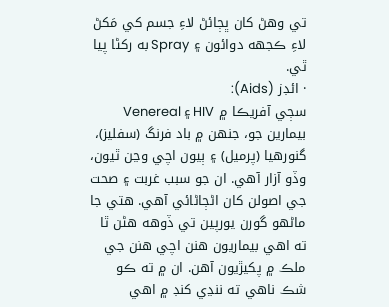تي وهڻ کان ڀڄائڻ لاءِ جسم کي مَکڻ لاءِ ڪجهه دوائون ۽ Spray به رکڻا پيا ٿي.
· ائڊز (Aids):
سڄي آفريڪا ۾ HIV ۽ Venereal بيمارين جو، جنهن ۾ باد فرنگ (سفليز)، گنورهيا (پرميل) ۽ ٻيون اچي وڃن ٿيون، وڏو آزار آهي. ان جو سبب غربت ۽ صحت جي اصولن کان اڻڄاڻائي آهي. هتي جا ماڻهو گورن يورپين تي ڏوهه هڻن ٿا ته اهي بيماريون هنن اچي هنن جي ملڪ ۾ پکيڙيون آهن. ان ۾ ته ڪو شڪ ناهي ته ننڍي کنڊ ۾ اهي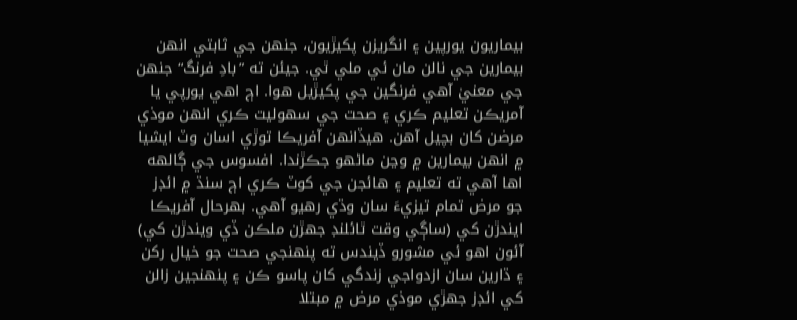بيماريون يورپين ۽ انگريزن پکيڙيون، جنهن جي ثابتي انهن بيمارين جي نالن مان ئي ملي ٿي. جيئن ته ”بادِ فرنگ“ جنهن جي معنيٰ آهي فرنگين جي پکيڙيل هوا. اڄ اهي يورپي يا آمريڪن تعليم ڪري ۽ صحت جي سهوليت ڪري انهن موذي مرضن کان بچيل آهن. هيڏانهن آفريڪا توڙي اسان وٽ ايشيا ۾ انهن بيمارين ۾ وڃن ماڻهو جڪڙندا. افسوس جي ڳالهه اها آهي ته تعليم ۽ هائجن جي کوٽ ڪري اڄ سنڌ ۾ ائڊز جو مرض تمام تيزيءَ سان وڌي رهيو آهي. بهرحال آفريڪا ايندڙن کي (ساڳي وقت ٿائلنڊ جهڙن ملڪن ڏي ويندڙن کي) آئون اهو ئي مشورو ڏيندس ته پنهنجي صحت جو خيال رکن ۽ ڌارين سان ازدواجي زندگي کان پاسو ڪن ۽ پنهنجين زالن کي ائڊز جهڙي موذي مرض ۾ مبتلا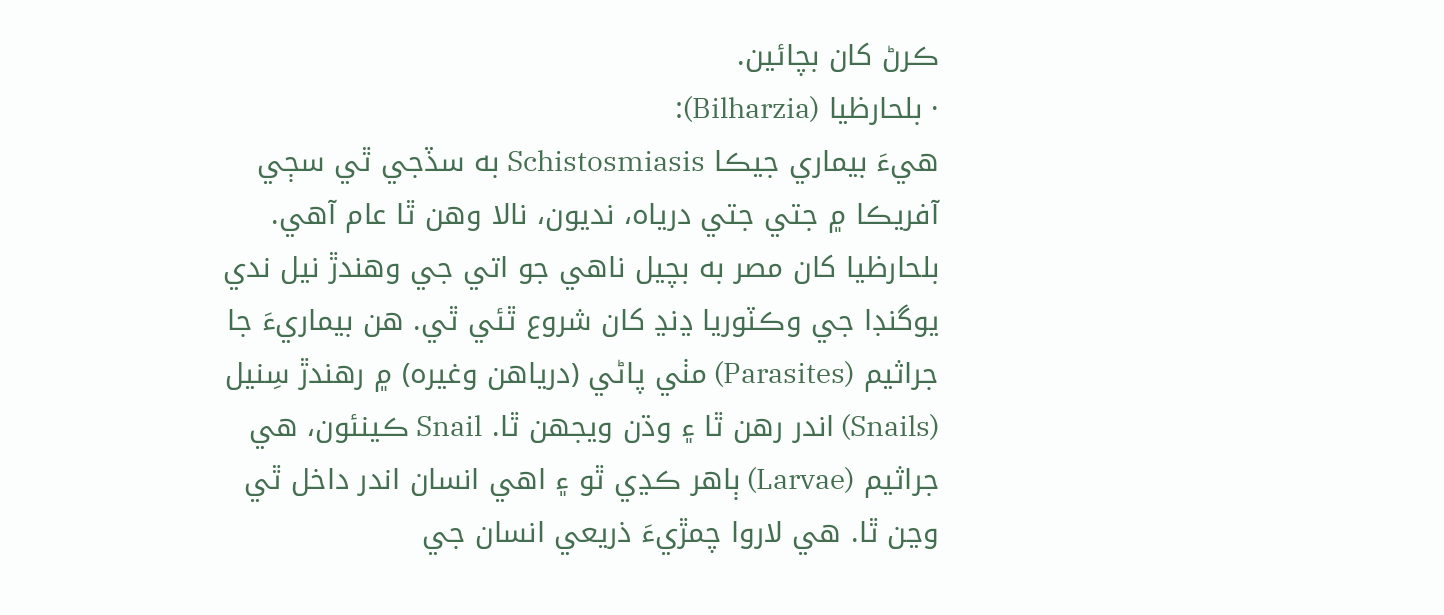ڪرڻ کان بچائين.
· بلحارظيا (Bilharzia):
هيءَ بيماري جيڪا Schistosmiasis به سڏجي ٿي سڄي آفريڪا ۾ جتي جتي درياه، نديون، نالا وهن ٿا عام آهي. بلحارظيا کان مصر به بچيل ناهي جو اتي جي وهندڙ نيل ندي يوگنڊا جي وڪٽوريا ڍنڍ کان شروع ٿئي ٿي. هن بيماريءَ جا جراثيم (Parasites) مٺي پاڻي (درياهن وغيره) ۾ رهندڙ سِنيل (Snails) اندر رهن ٿا ۽ وڌن ويجهن ٿا. Snail ڪينئون، هي جراثيم (Larvae) ٻاهر ڪڍي ٿو ۽ اهي انسان اندر داخل ٿي وڃن ٿا. هي لاروا چمڙيءَ ذريعي انسان جي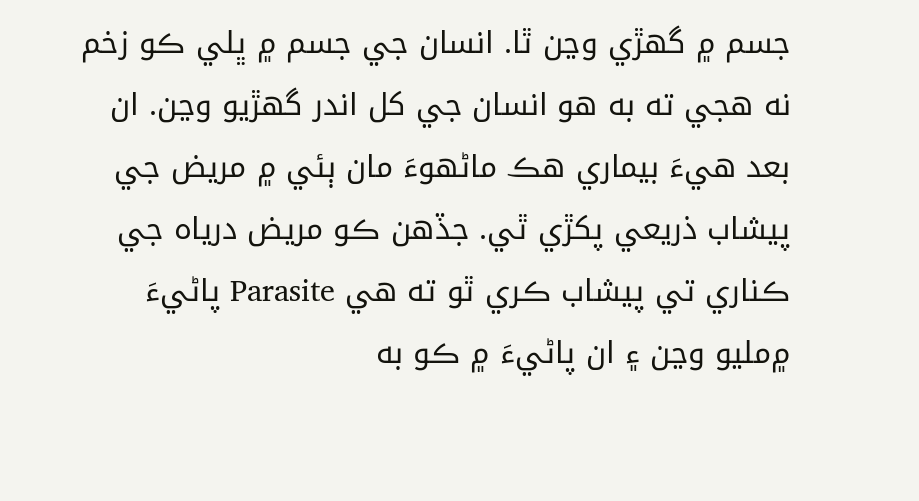جسم ۾ گهڙي وڃن ٿا. انسان جي جسم ۾ ڀلي ڪو زخم نه هجي ته به هو انسان جي کل اندر گهڙيو وڃن. ان بعد هيءَ بيماري هڪ ماڻهوءَ مان ٻئي ۾ مريض جي پيشاب ذريعي پکڙي ٿي. جڏهن ڪو مريض درياه جي ڪناري تي پيشاب ڪري ٿو ته هي Parasite پاڻيءَ ۾مليو وڃن ۽ ان پاڻيءَ ۾ ڪو به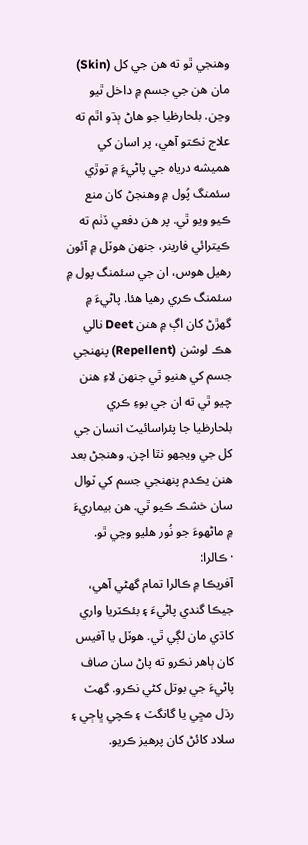وهنجي ٿو ته هن جي کل (Skin) مان هن جي جسم ۾ داخل ٿيو وڃن. بلحارظيا جو هاڻ ٻڌو اٿم ته علاج نڪتو آهي، پر اسان کي هميشه درياه جي پاڻيءَ ۾ توڙي سئمنگ پُول ۾ وهنجڻ کان منع ڪيو ويو ٿي. پر هن دفعي ڏٺم ته ڪيترائي فارينر، جنهن هوٽل ۾ آئون رهيل هوس، ان جي سئمنگ پول ۾ سئمنگ ڪري رهيا هئا. پاڻيءَ ۾ گهڙڻ کان اڳ ۾ هنن Deet نالي هڪ لوشن (Repellent) پنهنجي جسم کي هنيو ٿي جنهن لاءِ هنن چيو ٿي ته ان جي بوءِ ڪري بلحارظيا جا پئراسائيٽ انسان جي کل جي ويجهو نٿا اچن. وهنجڻ بعد هنن يڪدم پنهنجي جسم کي ٽوال سان خشڪ ڪيو ٿي. هن بيماريءَ ۾ ماڻهوءَ جو نُور هليو وڃي ٿو.
· ڪالرا:
آفريڪا ۾ ڪالرا تمام گهڻي آهي، جيڪا گندي پاڻيءَ ۽ بئڪٽريا واري کاڌي مان لڳي ٿي. هوٽل يا آفيس کان ٻاهر نڪرو ته پاڻ سان صاف پاڻيءَ جي بوتل کڻي نڪرو. گهٽ رڌل مڇي يا گانگٽ ۽ ڪچي ڀاڄي ۽ سلاد کائڻ کان پرهيز ڪريو.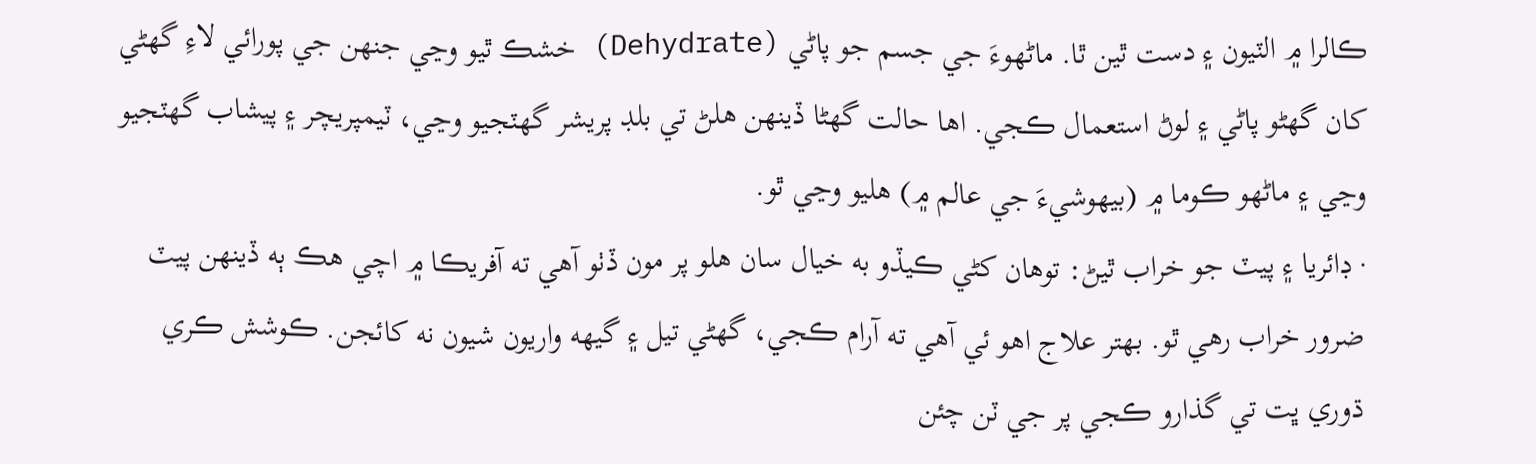ڪالرا ۾ الٽيون ۽ دست ٿين ٿا. ماڻهوءَ جي جسم جو پاڻي (Dehydrate) خشڪ ٿيو وڃي جنهن جي پورائي لاءِ گهڻي کان گهڻو پاڻي ۽ لوڻ استعمال ڪجي. اها حالت گهڻا ڏينهن هلڻ تي بلڊ پريشر گهٽجيو وڃي، ٽيمپريچر ۽ پيشاب گهٽجيو وڃي ۽ ماڻهو ڪوما ۾ (بيهوشيءَ جي عالم ۾) هليو وڃي ٿو.
· ڊائريا ۽ پيٽ جو خراب ٿيڻ: توهان کڻي ڪيڏو به خيال سان هلو پر مون ڏٺو آهي ته آفريڪا ۾ اچي هڪ ٻه ڏينهن پيٽ ضرور خراب رهي ٿو. بهتر علاج اهو ئي آهي ته آرام ڪجي، گهڻي تيل ۽ گيهه واريون شيون نه کائجن. ڪوشش ڪري ڌوري ڀت تي گذارو ڪجي پر جي ٽن چئن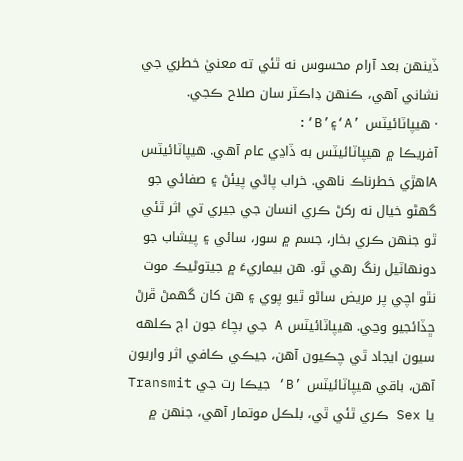ڏينهن بعد آرام محسوس نه ٿئي ته معنيٰ خطري جي نشاني آهي، ڪنهن ڊاڪٽر سان صلاح ڪجي.
· هيپاٽائيٽس ’A‘۽’B‘:
آفريڪا ۾ هيپاٽائيٽس به ڏاڍي عام آهي. هيپاٽائيٽس Aاهڙي خطرناڪ ناهي. خراب پاڻي پيئڻ ۽ صفائي جو گهڻو خيال نه رکڻ ڪري انسان جي جيري تي اثر ٿئي ٿو جنهن ڪري بخار، جسم ۾ سور، سائي ۽ پيشاب جو دونهاٽيل رنگ رهي ٿو. هن بيماريءَ ۾ جيتوڻيڪ موت نٿو اچي پر مريض ساڻو ٿيو پوي ۽ هن کان گهمڻ ڦرڻ ڇڏائجيو وڃي. هيپاٽائيٽس A جي بچاءَ جون اڄ ڪلهه سيون ايجاد ٿي چڪيون آهن، جيڪي ڪافي اثر واريون آهن، باقي هيپاٽائيٽس ’B‘ جيڪا رت جي Transmit يا Sex ڪري ٿئي ٿي، بلڪل موتمار آهي، جنهن ۾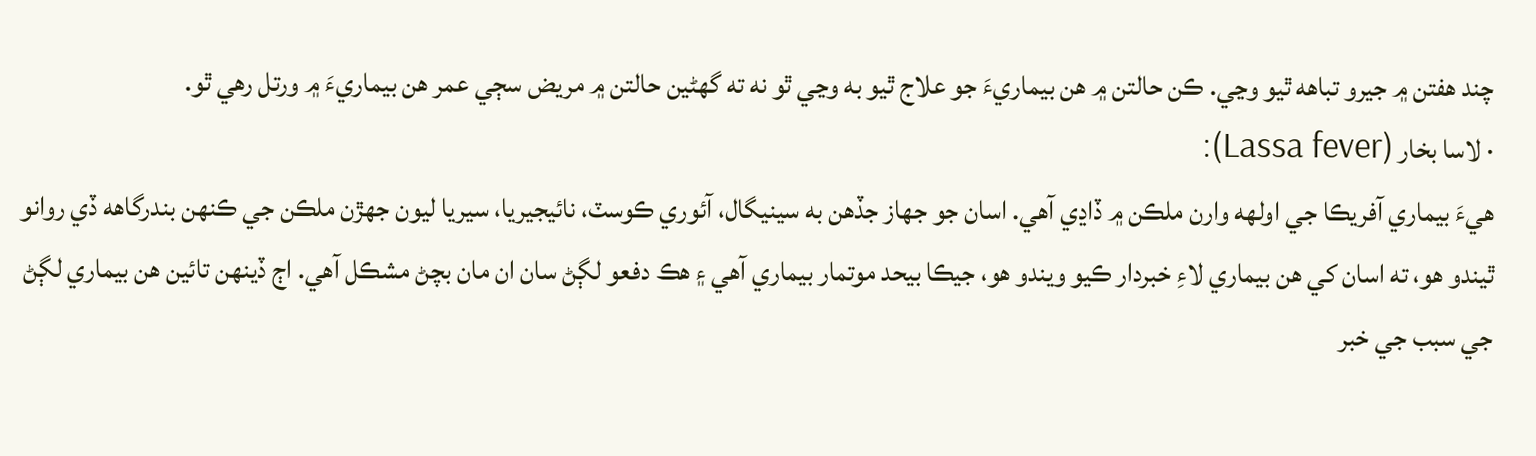چند هفتن ۾ جيرو تباهه ٿيو وڃي. ڪن حالتن ۾ هن بيماريءَ جو علاج ٿيو به وڃي ٿو نه ته گهڻين حالتن ۾ مريض سڄي عمر هن بيماريءَ ۾ ورتل رهي ٿو.
· لاسا بخار (Lassa fever):
هيءَ بيماري آفريڪا جي اولهه وارن ملڪن ۾ ڏاڍي آهي. اسان جو جهاز جڏهن به سينيگال، آئوري ڪوسٽ، نائيجيريا، سيريا ليون جهڙن ملڪن جي ڪنهن بندرگاهه ڏي روانو ٿيندو هو، ته اسان کي هن بيماري لاءِ خبردار ڪيو ويندو هو، جيڪا بيحد موتمار بيماري آهي ۽ هڪ دفعو لڳڻ سان ان مان بچڻ مشڪل آهي. اڄ ڏينهن تائين هن بيماري لڳڻ جي سبب جي خبر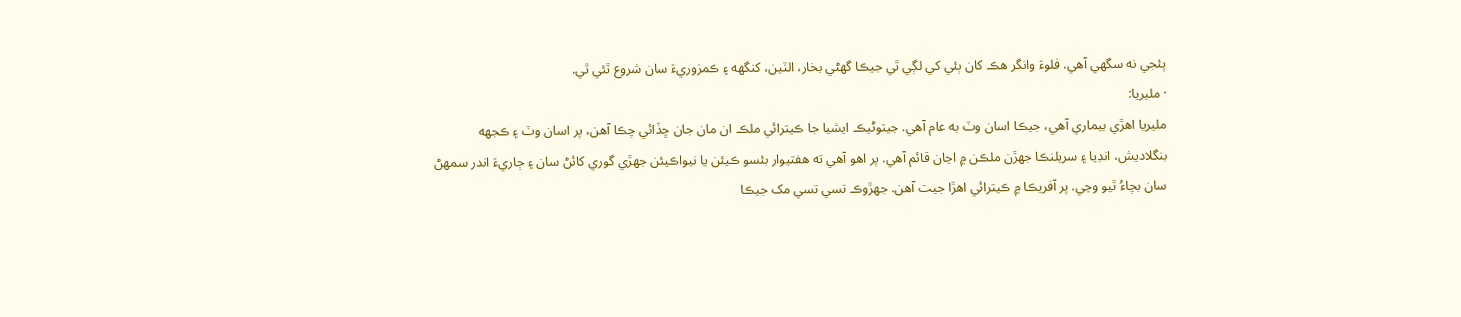پئجي نه سگهي آهي. فلوءَ وانگر هڪ کان ٻئي کي لڳي ٿي جيڪا گهڻي بخار، الٽين، کنگهه ۽ ڪمزوريءَ سان شروع ٿئي ٿي.
· مليريا:
مليريا اهڙي بيماري آهي، جيڪا اسان وٽ به عام آهي. جيتوڻيڪ ايشيا جا ڪيترائي ملڪ ان مان جان ڇڏائي چڪا آهن، پر اسان وٽ ۽ ڪجهه بنگلاديش، انڊيا ۽ سريلنڪا جهڙن ملڪن ۾ اڃان قائم آهي. پر اهو آهي ته هفتيوار بئسو ڪيئن يا نيواڪيئن جهڙي گوري کائڻ سان ۽ ڄاريءَ اندر سمهڻ سان بچاءُ ٿيو وڃي. پر آفريڪا ۾ ڪيترائي اهڙا جيت آهن. جهڙوڪ تسي تسي مک جيڪا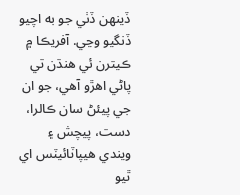ڏينهن ڏٺي جو به اچيو ڏنگيو وڃي. آفريڪا ۾ ڪيترن ئي هنڌن تي پاڻي اهڙو آهي، جو ان جي پيئڻ سان ڪالرا، دست، پيچش ۽ ويندي هيپاٽائيٽس اي ٿيو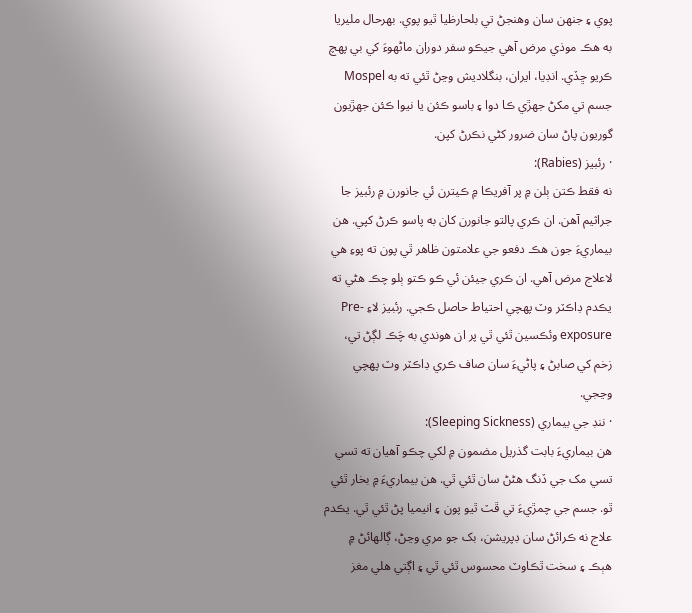پوي ۽ جنهن سان وهنجڻ تي بلحارظيا ٿيو پوي. بهرحال مليريا به هڪ موذي مرض آهي جيڪو سفر دوران ماڻهوءَ کي بي پهچ ڪريو ڇڏي. انڊيا، ايران، بنگلاديش وڃڻ ٿئي ته به Mospel جسم تي مکڻ جهڙي ڪا دوا ۽ باسو ڪئن يا نيوا ڪئن جهڙيون گوريون پاڻ سان ضرور کڻي نڪرڻ کپن.
· رئبيز (Rabies):
نه فقط ڪتن ٻلن ۾ پر آفريڪا ۾ ڪيترن ئي جانورن ۾ رئبيز جا جراثيم آهن. ان ڪري پالتو جانورن کان به پاسو ڪرڻ کپي. هن بيماريءَ جون هڪ دفعو جي علامتون ظاهر ٿي پون ته پوءِ هي لاعلاج مرض آهي. ان ڪري جيئن ئي ڪو ڪتو ٻلو چڪ هڻي ته يڪدم ڊاڪٽر وٽ پهچي احتياط حاصل ڪجي. رئبيز لاءِ Pre-exposure وئڪسين ٿئي ٿي پر ان هوندي به چَڪ لڳڻ تي، زخم کي صابڻ ۽ پاڻيءَ سان صاف ڪري ڊاڪٽر وٽ پهچي وڃجي.
· ننڊ جي بيماري (Sleeping Sickness):
هن بيماريءَ بابت گذريل مضمون ۾ لکي چڪو آهيان ته تسي تسي مک جي ڏنگ هڻڻ سان ٿئي ٿي. هن بيماريءَ ۾ بخار ٿئي ٿو. جسم جي چمڙيءَ تي ڦٽ ٿيو پون ۽ انيميا پڻ ٿئي ٿي. يڪدم علاج نه ڪرائڻ سان ڊپريشن، بک جو مري وڃڻ، ڳالهائڻ ۾ هٻڪ ۽ سخت ٿڪاوٽ محسوس ٿئي ٿي ۽ اڳتي هلي مغز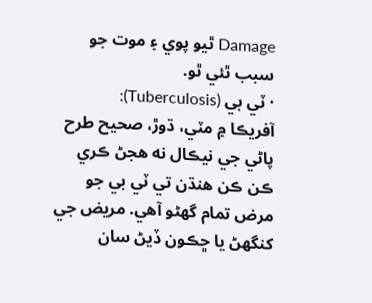Damage ٿيو پوي ۽ موت جو سبب ٿئي ٿو.
· ٽي بي (Tuberculosis):
آفريڪا ۾ مٽي، ڌوڙ، صحيح طرح پاڻي جي نيڪال نه هجڻ ڪري ڪن ڪن هنڌن تي ٽي بي جو مرض تمام گهڻو آهي. مريض جي کنگهڻ يا ڇڪون ڏيڻ سان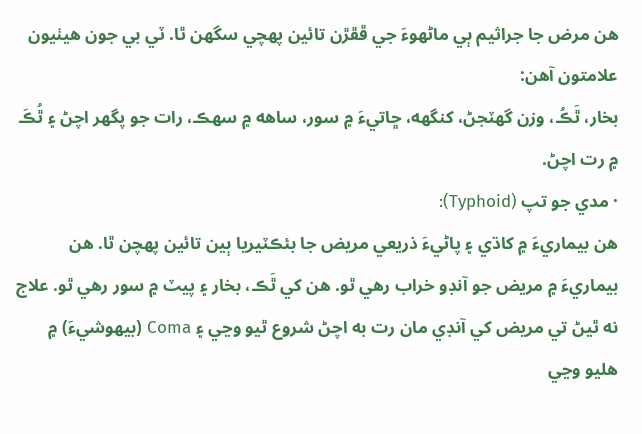هن مرض جا جراثيم ٻي ماڻهوءَ جي ڦڦڙن تائين پهچي سگهن ٿا. ٽي بي جون هيٺيون علامتون آهن:
بخار، ٿَڪُ، وزن گهٽجڻ، کنگهه، ڇاتيءَ ۾ سور، ساهه ۾ سهڪ، رات جو پگهر اچڻ ۽ ٿُڪَ ۾ رت اچڻ.
· مدي جو تپ (Typhoid):
هن بيماريءَ ۾ کاڌي ۽ پاڻيءَ ذريعي مريض جا بئڪٽيريا ٻين تائين پهچن ٿا. هن بيماريءَ ۾ مريض جو آنڊو خراب رهي ٿو. هن کي ٿَڪ، بخار ۽ پيٽ ۾ سور رهي ٿو. علاج نه ٿيڻ تي مريض کي آنڊي مان رت به اچڻ شروع ٿيو وڃي ۽ Coma (بيهوشيءَ) ۾ هليو وڃي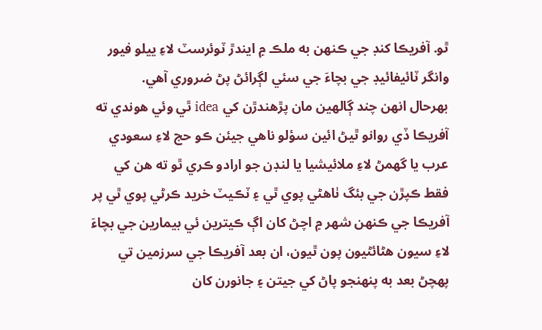ٿو. آفريڪا کنڊ جي ڪنهن به ملڪ ۾ ايندڙ ٽوئرسٽ لاءِ ييلو فيور وانگر ٽائيفائيڊ جي بچاءَ جي سئي لڳرائڻ پڻ ضروري آهي.
بهرحال انهن چند ڳالهين مان پڙهندڙن کي idea ٿي وئي هوندي ته آفريڪا ڏي روانو ٿيڻ ائين سؤلو ناهي جيئن ڪو حج لاءِ سعودي عرب يا گهمڻ لاءِ ملائيشيا يا لنڊن جو ارادو ڪري ٿو ته هن کي فقط ڪپڙن جي بئگ ٺاهڻي پوي ٿي ۽ ٽڪيٽ خريد ڪرڻي پوي ٿي پر آفريڪا جي ڪنهن شهر ۾ اچڻ کان اڳ ڪيترين ئي بيمارين جي بچاءَ لاءِ سيون هڻائڻيون پون ٿيون، ان بعد آفريڪا جي سرزمين تي پهچڻ بعد به پنهنجو پاڻ کي جيتن ۽ جانورن کان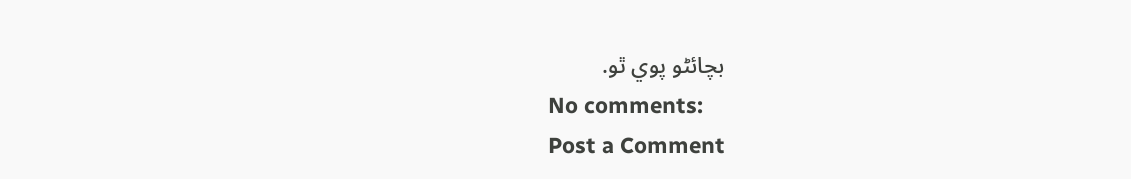بچائڻو پوي ٿو.
No comments:
Post a Comment